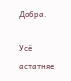Добра.

Усё астатняе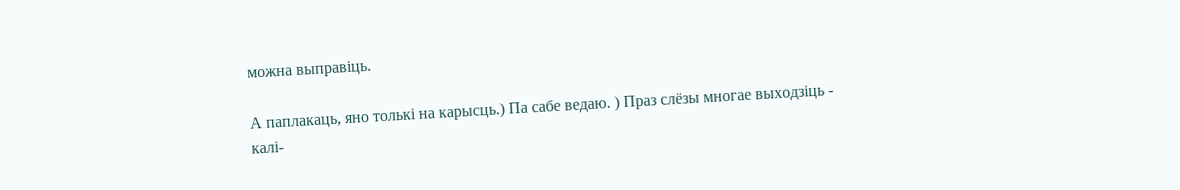можна выправіць.

А паплакаць, яно толькі на карысць.) Па сабе ведаю. ) Праз слёзы многае выходзіць - калі-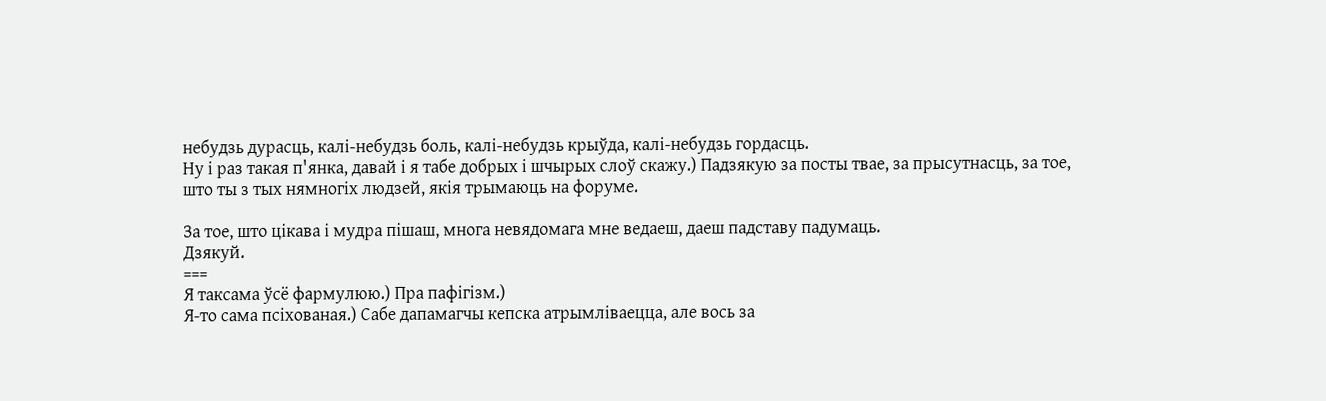небудзь дурасць, калі-небудзь боль, калі-небудзь крыўда, калі-небудзь гордасць.
Ну і раз такая п'янка, давай і я табе добрых і шчырых слоў скажу.) Падзякую за посты твае, за прысутнасць, за тое, што ты з тых нямногіх людзей, якія трымаюць на форуме.

За тое, што цікава і мудра пішаш, многа невядомага мне ведаеш, даеш падставу падумаць.
Дзякуй.
===
Я таксама ўсё фармулюю.) Пра пафігізм.)
Я-то сама псіхованая.) Сабе дапамагчы кепска атрымліваецца, але вось за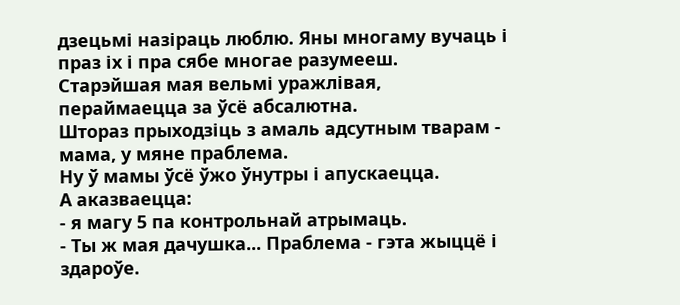дзецьмі назіраць люблю. Яны многаму вучаць і праз іх і пра сябе многае разумееш.
Старэйшая мая вельмі уражлівая, пераймаецца за ўсё абсалютна.
Штораз прыходзіць з амаль адсутным тварам - мама, у мяне праблема.
Ну ў мамы ўсё ўжо ўнутры і апускаецца.
А аказваецца:
- я магу 5 па контрольнай атрымаць.
- Ты ж мая дачушка... Праблема - гэта жыццё і здароўе.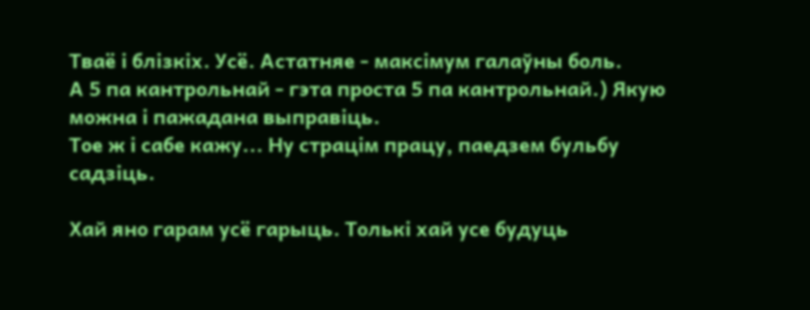Тваё і блізкіх. Усё. Астатняе - максімум галаўны боль.
А 5 па кантрольнай - гэта проста 5 па кантрольнай.) Якую можна і пажадана выправіць.
Тое ж і сабе кажу... Ну страцім працу, паедзем бульбу садзіць.

Хай яно гарам усё гарыць. Толькі хай усе будуць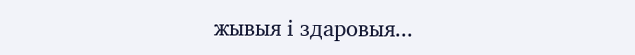жывыя і здаровыя...